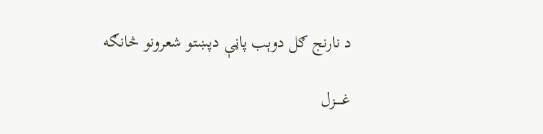د نارنج ګل دوېب پاڼې دپښتو شعرونو څانګه

غـــــزل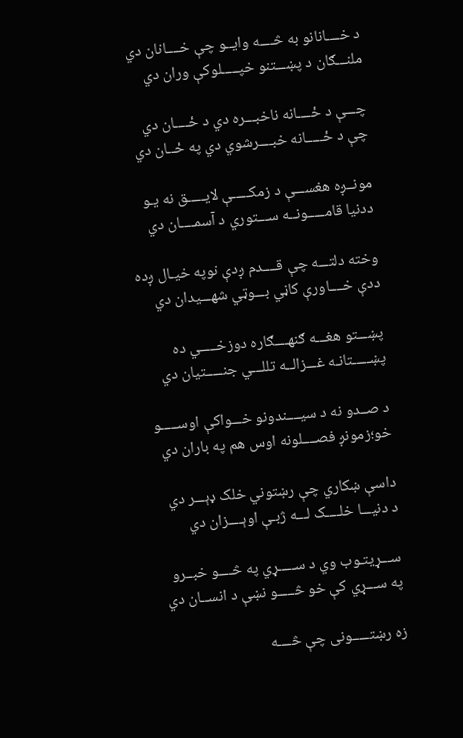د خــــانانو به څــــه وايــو چې خــــانان دي
ملنـــګان د پښـــتنو خپـــــلوکې وران دي

چـــې د ځــــانه ناخبـــره دي د ځــــان دي
چې د ځـــــانه خبــــرشوي دي په ځــان دي

مونــږه هغســـې د زمکـــــې لايـــــق نه يـو
ددنيا قامـــــونــه ســـتوري د آسمــــان دي

وخته دلتـــه چې قــــدم ږدې نوپه خيـال ږده
ددې خــــاورې کاڼي بـــوټي شهـــيدان دي

پښـــتو هغـــه ګنهــــګاره دوزخـــــي ده
پښـــــتانـه غـــزالــه تللـــي جنـــــتيان دي

د صــدو نه د سيــــندونو خـــواکې اوســـــو
خو؛زمونږ فصــــلونه اوس هم په باران دي

داسې ښکاري چې رښتوني خلک ډېـــر دي
د دنيـــا خلــــک لـــه ژبـې اوېــــزان دي

ســـړيتـوب وي د ســـــړي په څــــو خبــرو
په ســـړي کې خو څـــــو نښې د انســان دي

زه رښتـــــونى چې څــــه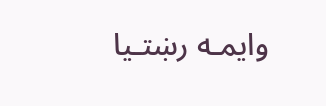وايمـه رښتـيا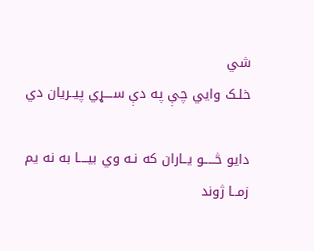شي
خلـک وايي چې په دې ســــړي پیــريان دي

دايو څـــــو يــاران که نـه وي بيــــا به نه يم
زمــا ژوند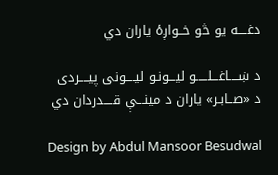دغــــه يو څو خــواږۀ ياران دي

د ښــــاغـــلـــــو لیـــونـو لیــــونى پيــــردى
د «صــابـر» ياران د مينـــې قــــدردان دي

Design by Abdul Mansoor Besudwal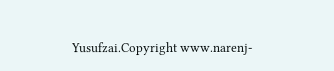Yusufzai.Copyright www.narenj-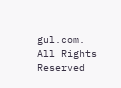gul.com. All Rights Reserved